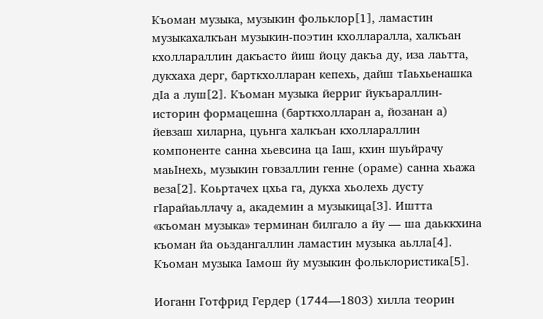Къоман музыка, музыкин фольклор[1], ламастин музыкахалкъан музыкин-поэтин кхолларалла, халкъан кхоллараллин дакъасто йиш йоцу дакъа ду, иза лаьтта, дукхаха дерг, барткхолларан кепехь, дайш тӀаьхьенашка дӀа а луш[2]. Къоман музыка йерриг йукъараллин-историн формацешна (барткхолларан а, йозанан а) йевзаш хиларна, цуьнга халкъан кхоллараллин компоненте санна хьевсина ца Ӏаш, кхин шуьйрачу маьӀнехь, музыкин говзаллин генне (ораме) санна хьажа веза[2]. Коьртачех цхьа га, дукха хьолехь дусту гӀарайаьллачу а, академин а музыкица[3]. Иштта «къоман музыка» терминан билгало а йу — ша даьккхина къоман йа оьздангаллин ламастин музыка аьлла[4]. Къоман музыка Ӏамош йу музыкин фольклористика[5].

Иоганн Готфрид Гердер (1744—1803) хилла теорин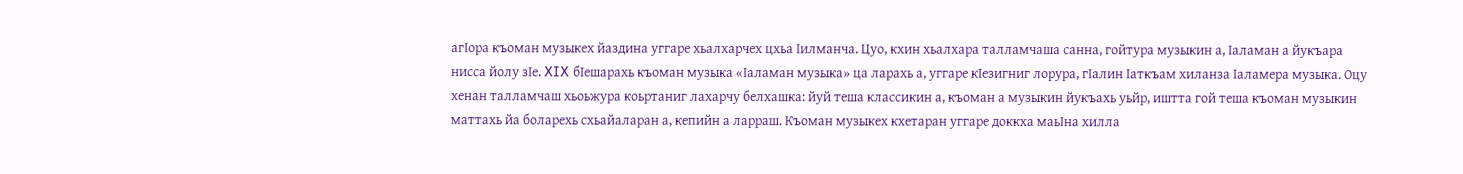агӀора къоман музыкех йаздина уггаре хьалхарчех цхьа Ӏилманча. Цуо, кхин хьалхара талламчаша санна, гойтура музыкин а, Ӏаламан а йукъара нисса йолу зӀе. XIX бӀешарахь къоман музыка «Ӏаламан музыка» ца ларахь а, уггаре кӀезигниг лорура, гӀалин Ӏаткъам хиланза Ӏаламера музыка. Оцу хенан талламчаш хьоьжура коьртаниг лахарчу белхашка: йуй теша классикин а, къоман а музыкин йукъахь уьйр, иштта гой теша къоман музыкин маттахь йа боларехь схьайаларан а, кепийн а ларраш. Къоман музыкех кхетаран уггаре доккха маьӀна хилла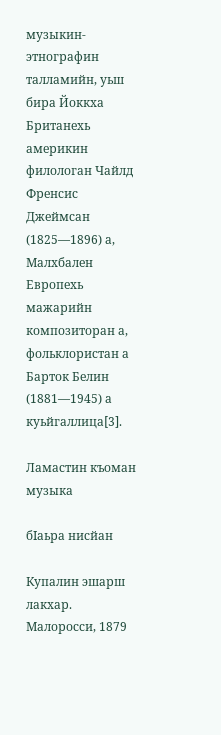музыкин-этнографин талламийн, уьш бира Йоккха Британехь америкин филологан Чайлд Френсис Джеймсан (1825—1896) а, Малхбален Европехь мажарийн композиторан а, фольклористан а Барток Белин (1881—1945) а куьйгаллица[3].

Ламастин къоман музыка

бӀаьра нисйан

Купалин эшарш лакхар. Малоросси, 1879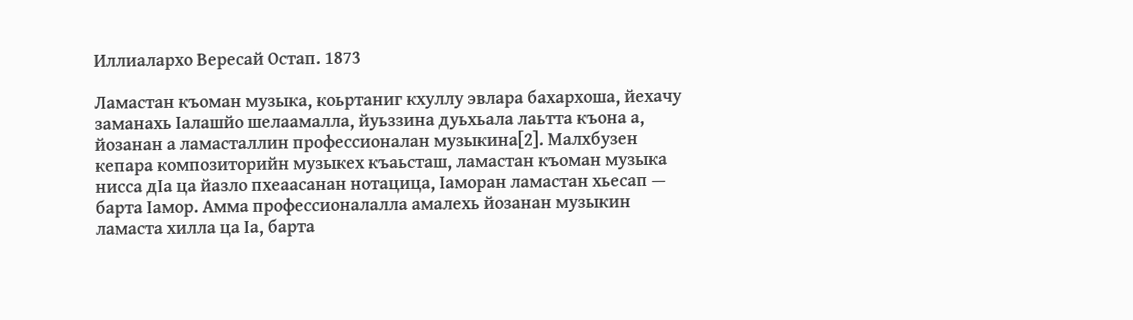Иллиалархо Вересай Остап. 1873

Ламастан къоман музыка, коьртаниг кхуллу эвлара бахархоша, йехачу заманахь Ӏалашйо шелаамалла, йуьззина дуьхьала лаьтта къона а, йозанан а ламасталлин профессионалан музыкина[2]. Малхбузен кепара композиторийн музыкех къаьсташ, ламастан къоман музыка нисса дӀа ца йазло пхеаасанан нотацица, Ӏаморан ламастан хьесап — барта Ӏамор. Амма профессионалалла амалехь йозанан музыкин ламаста хилла ца Ӏа, барта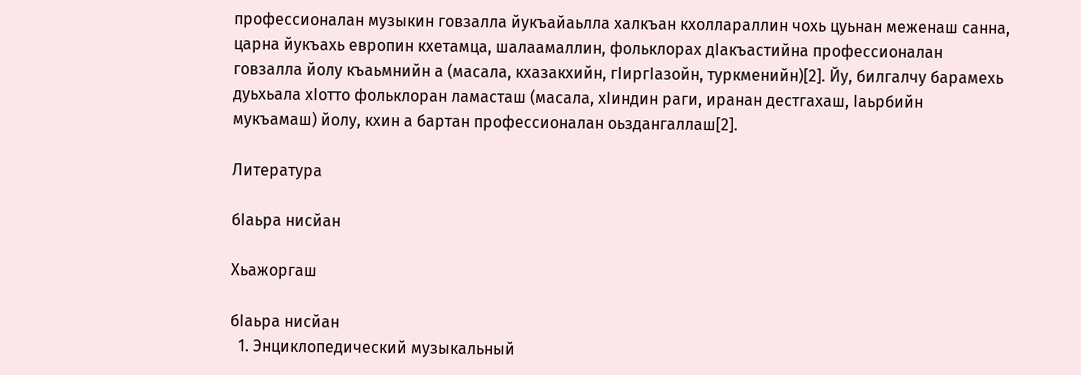профессионалан музыкин говзалла йукъайаьлла халкъан кхоллараллин чохь цуьнан меженаш санна, царна йукъахь европин кхетамца, шалаамаллин, фольклорах дӀакъастийна профессионалан говзалла йолу къаьмнийн а (масала, кхазакхийн, гӀиргӀазойн, туркменийн)[2]. Йу, билгалчу барамехь дуьхьала хӀотто фольклоран ламасташ (масала, хӀиндин раги, иранан дестгахаш, Ӏаьрбийн мукъамаш) йолу, кхин а бартан профессионалан оьздангаллаш[2].

Литература

бӀаьра нисйан

Хьажоргаш

бӀаьра нисйан
  1. Энциклопедический музыкальный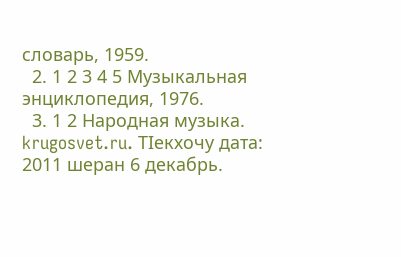словарь, 1959.
  2. 1 2 3 4 5 Музыкальная энциклопедия, 1976.
  3. 1 2 Народная музыка. krugosvet.ru. ТӀекхочу дата: 2011 шеран 6 декабрь.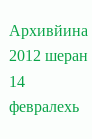Архивйина 2012 шеран 14 февралехь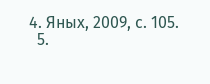4. Яных, 2009, с. 105.
  5.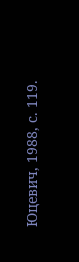Юцевич, 1988, с. 119.